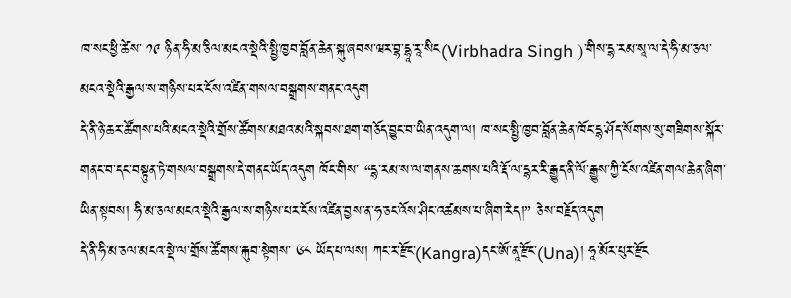ཁ་སང་ཕྱི་ཚེས་ ༡༩ ཉིན་ཧི་མ་ཅིལ་མངའ་སྡེའི་སྤྱི་ཁྱབ་བློན་ཆེན་སྐུ་ཞབས་ཝར་བྷ་དྷཱ་རཱ་སིང(Virbhadra Singh )་གིས་དྷ་རམ་སཱ་ལ་དེ་ཧི་མ་ཅལ་མངའ་སྡེའི་རྒྱལ་ས་གཉིས་པར་ངོས་འཛིན་གསལ་བསྒྲགས་གནང་འདུག
དེ་ནི་ཉེ་ཆར་ཚོགས་པའི་མངའ་སྡེའི་གྲོས་ཚོགས་མཐའ་མའི་སྐབས་ཐག་གཅོད་བྱུང་བ་ཡིན་འདུག་ལ། ཁ་སང་སྤྱི་ཁྱབ་བློན་ཆེན་ཁོང་དྷ་ཤོད་སོགས་སུ་གཟིགས་སྐོར་གནང་བ་དང་བསྟུན་ཏེ་གསལ་བསྒྲགས་དེ་གནང་ཡོད་འདུག ཁོང་གིས་ “དྷ་རམ་ས་ལ་གནས་ཆགས་པའི་རྡོ་ལ་དྷར་རི་རྒྱུད་ནི་ལོ་རྒྱུས་ཀྱི་ངོས་འཛིན་གལ་ཆེན་ཞིག་ཡིན་སྟབས། ཧི་མ་ཅལ་མངའ་སྡེའི་རྒྱལ་ས་གཉིས་པར་ངོས་འཛིན་བྱས་ན་ཧ་ཅང་འོས་ཤིང་འཚམས་པ་ཞིག་རེད།” ཅེས་བརྗོད་འདུག
དེ་ནི་ཧི་མ་ཅལ་མངའ་སྡེ་ལ་གྲོས་ཚོགས་རྐུབ་སྟེགས་ ༦༨ ཡོད་པ་ལས། ཀང་ར་རྫོང་(Kangra)དང་ཨོ་ནཱ་རྫོང་(Una)། ཧཱ་མོར་པུར་རྫོང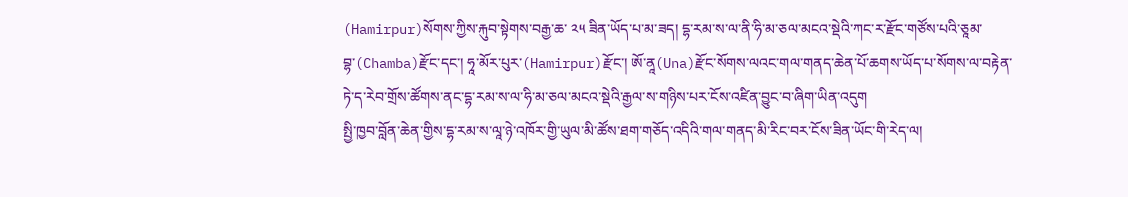(Hamirpur)སོགས་ཀྱིས་རྐུབ་སྟེགས་བརྒྱ་ཆ་ ༢༥ ཟིན་ཡོད་པ་མ་ཟད། དྷ་རམ་ས་ལ་ནི་ཧི་མ་ཅལ་མངའ་སྡེའི་ཀང་ར་རྫོང་གཙོས་པའི་ཅཱམ་བྷ་(Chamba)རྫོང་དང་། ཧཱ་མོར་པུར་(Hamirpur)རྫོང་། ཨོ་ནཱ(Una)རྫོང་སོགས་ལའང་གལ་གནད་ཆེན་པོ་ཆགས་ཡོད་པ་སོགས་ལ་བརྟེན་ཏེ་ད་རེབ་གྲོས་ཚོགས་ནང་དྷ་རམ་ས་ལ་ཧི་མ་ཅལ་མངའ་སྡེའི་རྒྱལ་ས་གཉིས་པར་ངོས་འཛིན་བྱུང་བ་ཞིག་ཡིན་འདུག
སྤྱི་ཁྱབ་བློན་ཆེན་གྱིས་དྷ་རམ་ས་ལཱ་ཉེ་འཁོར་གྱི་ཡུལ་མི་ཚོས་ཐག་གཅོད་འདིའི་གལ་གནད་མི་རིང་བར་ངོས་ཟིན་ཡོང་གི་རེད་ལ།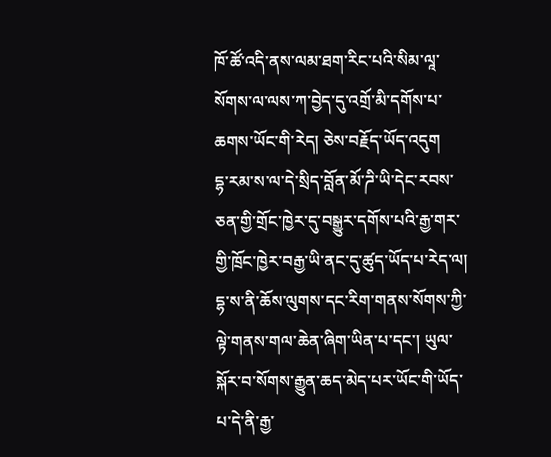ཁོ་ཚོ་འདི་ནས་ལམ་ཐག་རིང་པའི་སིམ་ལཱ་སོགས་ལ་ལས་ཀ་བྱེད་དུ་འགྲོ་མི་དགོས་པ་ཆགས་ཡོང་གི་རེད། ཅེས་བརྗོད་ཡོད་འདུག
དྷ་རམ་ས་ལ་དེ་སྲིད་བློན་མོ་ཌི་ཡི་དེང་རབས་ཅན་གྱི་གྲོང་ཁྱེར་དུ་བསྒྱུར་དགོས་པའི་རྒྱ་གར་གྱི་ཁྲོང་ཁྱེར་བརྒྱ་ཡི་ནང་དུ་ཚུད་ཡོད་པ་རེད་ལ། དྷ་ས་ནི་ཆོས་ལུགས་དང་རིག་གནས་སོགས་ཀྱི་ལྟེ་གནས་གལ་ཆེན་ཞིག་ཡིན་པ་དང་། ཡུལ་སྐོར་བ་སོགས་རྒྱུན་ཆད་མེད་པར་ཡོང་གི་ཡོད་པ་དེ་ནི་རྒྱ་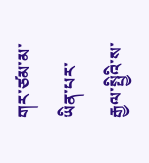གར་ཙམ་མ་ཡིན་པར་རྒྱལ་སྤྱིའི་ས་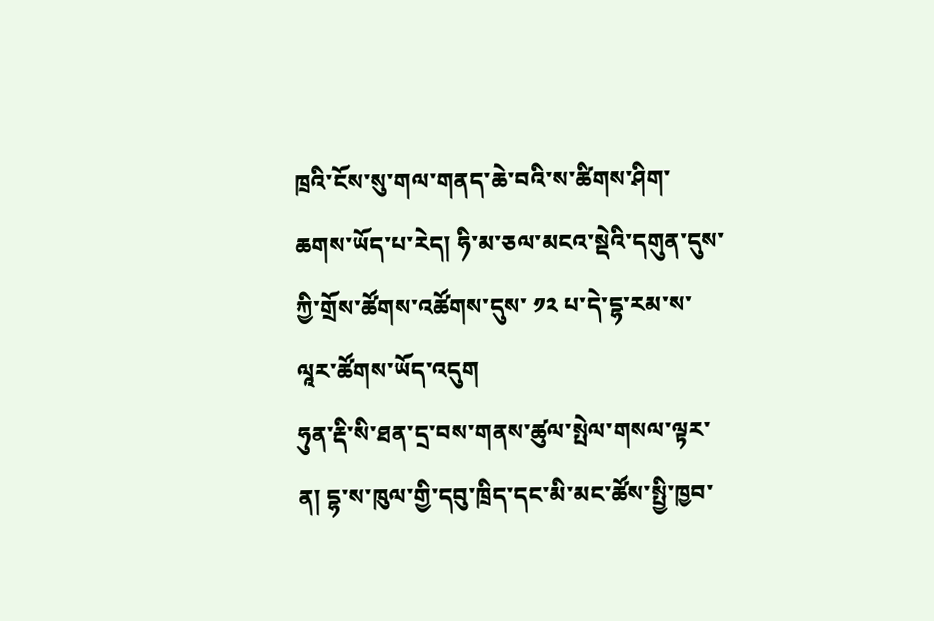ཁྲའི་ངོས་སུ་གལ་གནད་ཆེ་བའི་ས་ཚིགས་ཤིག་ཆགས་ཡོད་པ་རེད། ཧི་མ་ཅལ་མངའ་སྡེའི་དགུན་དུས་ཀྱི་གྲོས་ཚོགས་འཚོགས་དུས་ ༡༢ པ་དེ་དྷ་རམ་ས་ལཱར་ཚོགས་ཡོད་འདུག
ཧུན་རྡི་སི་ཐན་དྲ་བས་གནས་ཚུལ་སྤེལ་གསལ་ལྟར་ན། དྷ་ས་ཁུལ་གྱི་དབུ་ཁྲིད་དང་མི་མང་ཚོས་སྤྱི་ཁྱབ་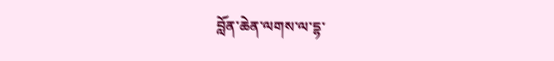བློན་ཆེན་ལགས་ལ་དྷ་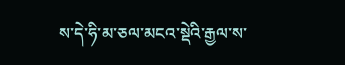ས་དེ་ཧི་མ་ཅལ་མངའ་སྡེའི་རྒྱལ་ས་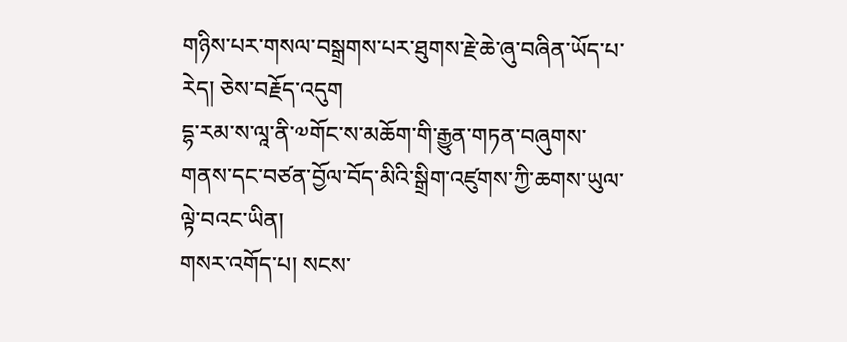གཉིས་པར་གསལ་བསྒྲགས་པར་ཐུགས་རྗེ་ཆེ་ཞུ་བཞིན་ཡོད་པ་རེད། ཅེས་བརྗོད་འདུག
དྷ་རམ་ས་ལཱ་ནི་༧གོང་ས་མཆོག་གི་རྒྱུན་གཏན་བཞུགས་གནས་དང་བཙན་བྱོལ་བོད་མིའི་སྒྲིག་འཛུགས་ཀྱི་ཆགས་ཡུལ་ལྟེ་བའང་ཡིན།
གསར་འགོད་པ། སངས་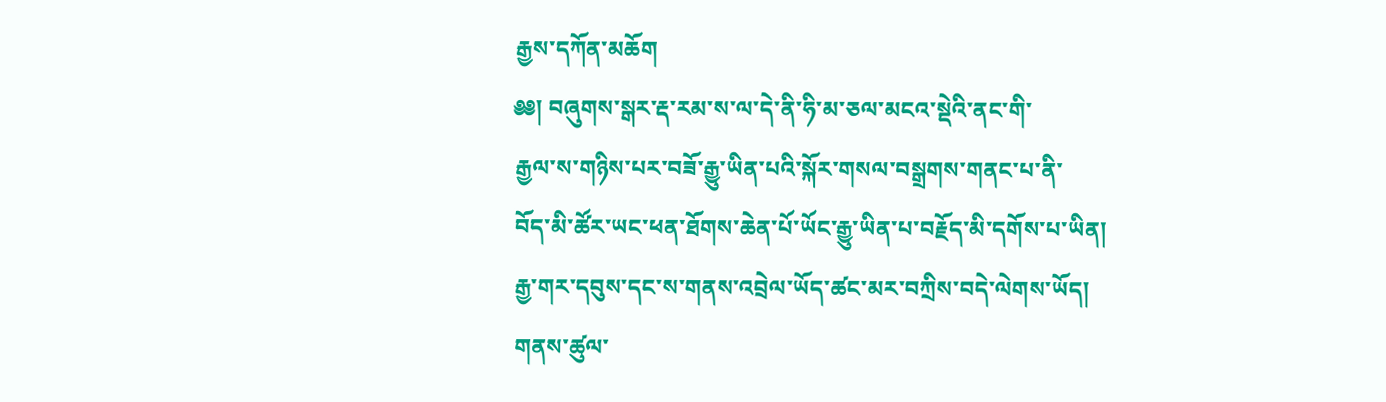རྒྱས་དཀོན་མཆོག
༅༅། བཞུགས་སྒར་རྡ་རམ་ས་ལ་དེ་ནི་ཧི་མ་ཅལ་མངའ་སྡེའི་ནང་གི་
རྒྱལ་ས་གཉིས་པར་བཟོ་རྒྱུ་ཡིན་པའི་སྐོར་གསལ་བསྒྲགས་གནང་པ་ནི་
བོད་མི་ཚོར་ཡང་ཕན་ཐོགས་ཆེན་པོ་ཡོང་རྒྱུ་ཡིན་པ་བརྗོད་མི་དགོས་པ་ཡིན།
རྒྱ་གར་དབུས་དང་ས་གནས་འབྲེལ་ཡོད་ཚང་མར་བཀྲིས་བདེ་ལེགས་ཡོད།
གནས་ཚུལ་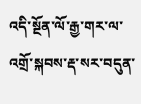འདི་སྔོན་ལོ་རྒྱ་གར་ལ་འགྲོ་སྐབས་རྡ་སར་བདུན་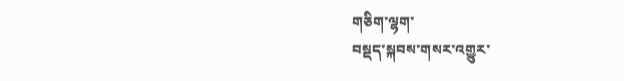གཅིག་ལྷག་
བསྡད་སྐབས་གསར་འགྱུར་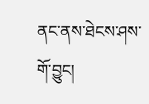ནང་ནས་ཐེངས་ཤས་གོ་བྱུང།